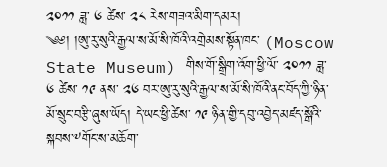༢༠༡༡ ཟླ་ ༦ ཚེས་ ༢༨ རེས་གཟའ་མིག་དམར།
༄༅། །ཨུ་རུ་སུའི་རྒྱལ་ས་མོ་སི་ཁོའི་འགྲེམས་སྟོན་ཁང་ (Moscow State Museum) གིས་གོ་སྒྲིག་འོག་ཕྱི་ལོ་ ༢༠༡༡ ཟླ་ ༦ ཚེས་ ༡༩ ནས་ ༢༦ བར་ཨུ་རུ་སུའི་རྒྱལ་ས་མོ་སི་ཁོའི་ནང་བོད་ཀྱི་ཉིན་མོ་སྲུང་བརྩི་ཞུས་ཡོད། དེ་ཡང་ཕྱི་ཚེས་ ༡༩ ཉིན་གྱི་དབུ་འབྱེད་མཛད་སྒོའི་སྐབས་༸གོང་ས་མཆོག་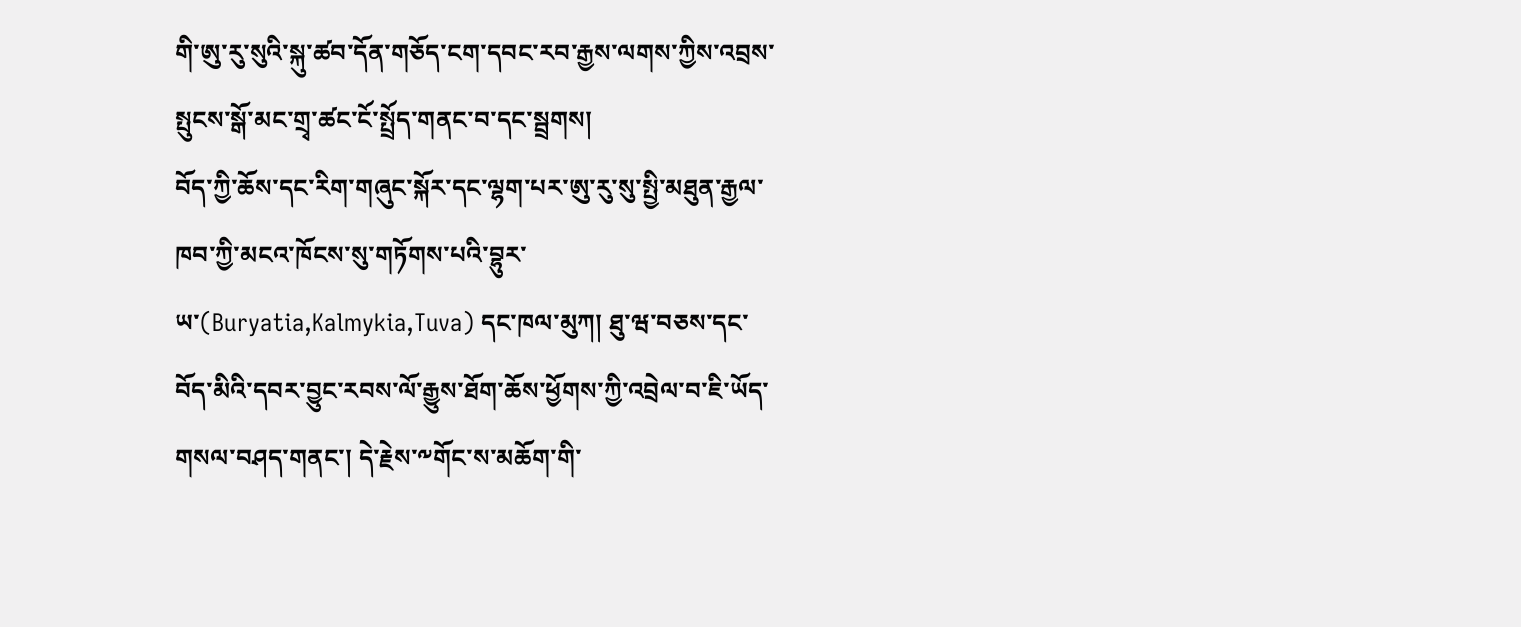གི་ཨུ་རུ་སུའི་སྐུ་ཚབ་དོན་གཅོད་ངག་དབང་རབ་རྒྱས་ལགས་ཀྱིས་འབྲས་སྤུངས་སྒོ་མང་གྲྭ་ཚང་ངོ་སྤྲོད་གནང་བ་དང་སྦྲགས།
བོད་ཀྱི་ཆོས་དང་རིག་གཞུང་སྐོར་དང་ལྷག་པར་ཨུ་རུ་སུ་སྤྱི་མཐུན་རྒྱལ་ཁབ་ཀྱི་མངའ་ཁོངས་སུ་གཏོགས་པའི་བྷུར་ཡ་(Buryatia,Kalmykia,Tuva) དང་ཁལ་མུཀ། ཐུ་ཝ་བཅས་དང་བོད་མིའི་དབར་བྱུང་རབས་ལོ་རྒྱུས་ཐོག་ཆོས་ཕྱོགས་ཀྱི་འབྲེལ་བ་ཇི་ཡོད་གསལ་བཤད་གནང་། དེ་རྗེས་༸གོང་ས་མཆོག་གི་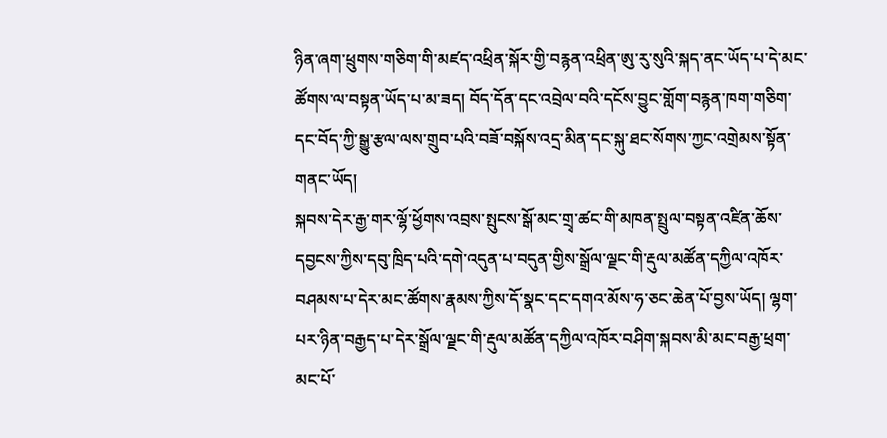ཉིན་ཞག་ཕྲུགས་གཅིག་གི་མཛད་འཕྲིན་སྐོར་གྱི་བརྙན་འཕྲིན་ཨུ་རུ་སུའི་སྐད་ནང་ཡོད་པ་དེ་མང་ཚོགས་ལ་བསྟན་ཡོད་པ་མ་ཟད། བོད་དོན་དང་འབྲེལ་བའི་དངོས་བྱུང་གློག་བརྙན་ཁག་གཅིག་དང་བོད་ཀྱི་སྒྱུ་རྩལ་ལས་གྲུབ་པའི་བཟོ་བསྐོས་འདྲ་མིན་དང་སྐུ་ཐང་སོགས་ཀྱང་འགྲེམས་སྟོན་གནང་ཡོད།
སྐབས་དེར་རྒྱ་གར་ལྷོ་ཕྱོགས་འབྲས་སྤུངས་སྒོ་མང་གྲྭ་ཚང་གི་མཁན་སྤྲུལ་བསྟན་འཛིན་ཆོས་དབྱངས་ཀྱིས་དབུ་ཁྲིད་པའི་དགེ་འདུན་པ་བདུན་གྱིས་སྒྲོལ་ལྗང་གི་རྡུལ་མཚོན་དཀྱིལ་འཁོར་བཤམས་པ་དེར་མང་ཚོགས་རྣམས་ཀྱིས་དོ་སྣང་དང་དགའ་མོས་ཧ་ཅང་ཆེན་པོ་བྱས་ཡོད། ལྷག་པར་ཉིན་བརྒྱད་པ་དེར་སྒྲོལ་ལྗང་གི་རྡུལ་མཚོན་དཀྱིལ་འཁོར་བཤིག་སྐབས་མི་མང་བརྒྱ་ཕྲག་མང་པོ་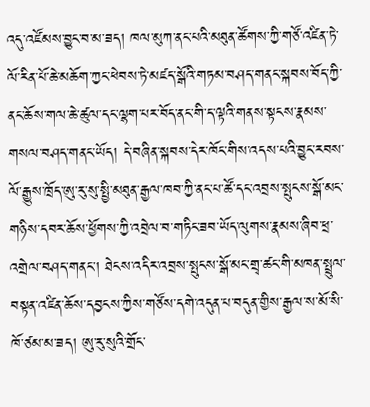འདུ་འཛོམས་བྱུང་བ་མ་ཟད། ཁལ་མུཀ་ནང་པའི་མཐུན་ཚོགས་ཀྱི་གཙོ་འཛིན་ཏེ་ལོ་རིན་པོ་ཆེ་མཆོག་ཀྱང་ཕེབས་ཏེ་མཛད་སྒོའི་གཏམ་བཤད་གནང་སྐབས་བོད་ཀྱི་ནང་ཆོས་གལ་ཆེ་ཚུལ་དང་ལྷག་པར་བོད་ནང་གི་ད་ལྟའི་གནས་སྟངས་རྣམས་གསལ་བཤད་གནང་ཡོད། དེ་བཞིན་སྐབས་དེར་ཁོང་གིས་འདས་པའི་བྱུང་རབས་ལོ་རྒྱུས་ཁྲོད་ཨུ་རུ་སུ་སྤྱི་མཐུན་རྒྱལ་ཁབ་ཀྱི་ནང་པ་ཚོ་དང་འབྲས་སྤུངས་སྒོ་མང་གཉིས་དབར་ཆོས་ཕྱོགས་ཀྱི་འབྲེལ་བ་གཏིང་ཟབ་ཡོད་ལུགས་རྣམས་ཞིབ་ཕྲ་འགྲེལ་བཤད་གནང་། ཐེངས་འདིར་འབྲས་སྤུངས་སྒོ་མང་གྲྭ་ཚང་གི་མཁན་སྤྲུལ་བསྟན་འཛིན་ཆོས་དབྱངས་ཀྱིས་གཙོས་དགེ་འདུན་པ་བདུན་གྱིས་རྒྱལ་ས་མོ་སི་ཁོ་ཙམ་མ་ཟད། ཨུ་རུ་སུའི་གྲོང་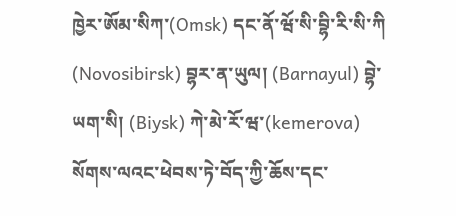ཁྱེར་ཨོམ་སིཀ་(Omsk) དང་ནོ་ཝོ་སི་བྷི་རི་སི་ཀི (Novosibirsk) བྷར་ན་ཡུལ། (Barnayul) བྷེ་ཡག་སི། (Biysk) ཀེ་མེ་རོ་ཝ་(kemerova) སོགས་ལའང་ཕེབས་ཏེ་བོད་ཀྱི་ཆོས་དང་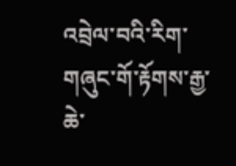འབྲེལ་བའི་རིག་གཞུང་གོ་རྟོགས་རྒྱ་ཆེ་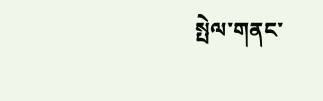སྤེལ་གནང་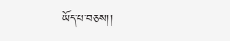ཡོད་པ་བཅས།།